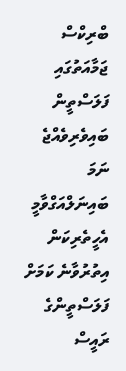ބްރިކްސް ޖަމާއަތުގައި ފަލަސްތީން ބައިވެރިވެއްޖެ ނަމަ ބައިނަލްއަގްވާމީ އެހީތެރިކަން އިތުރުވާނެ ކަމަށް ފަލަސްތީންގެ ރައީސް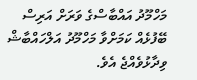މަހްމޫދު އައްބާސްގެ ވަރަށް އަރިސް ބޭފުޅެއް ކަމަށްވާ މަހްމޫދު އަލްހައްބާޝް ވިދާޅުވެއްޖެ އެވެ.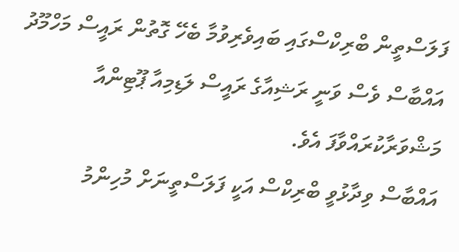ފަލަސްތީން ބްރިކްސްގައި ބައިވެރިވުމާ ބެހޭ ގޮތުން ރައީސް މަހްމޫދު އައްބާސް ވެސް ވަނީ ރަޝިއާގެ ރައީސް ލަޑިމިއާ ޕޫޓިންއާ މަޝްވަރާކުރައްވާފަ އެވެ.
އައްބާސް ވިދާޅުވީ ބްރިކްސް އަކީ ފަލަސްތީނަށް މުހިންމު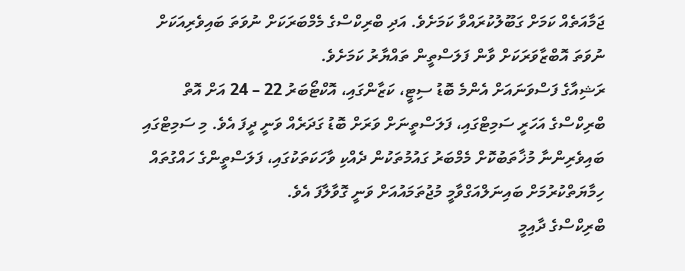ޖަމާއަތެއް ކަމަށް ގަބޫލުކުރައްވާ ކަމަށެވެ. އަދި ބްރިކްސްގެ މެމްބަރަކަށް ނުވަތަ ބައިވެރިއަކަށް ނުވަތަ އޮބްޒާވަރަކަށް ވާން ފަލަސްތީން ތައްޔާރު ކަމަށެވެ.
ރަޝިއާގެ ފަސްވަނައަށް އެންމެ ބޮޑު ސިޓީ، ކަޒާންގައި، އޮކްޓޯބަރު 22 – 24 އަށް އޮތް ބްރިކްސްގެ އަހަރީ ސަމިޓްގައި، ފަލަސްތީނަށް ވަރަށް ބޮޑު ގަދަރެއް ވަނީ ދީފަ އެވެ. މި ސަމިޓްގައި ބައިވެރިންނާ މުޚާތަބުކޮށް މެމްބަރު ގައުމުތަކުން ދެއްކި ވާހަކަތަކުގައި، ފަލަސްތީންގެ ހައްގުތައް ހިމާޔަތްކުރުމަށް ބައިނަލްއަގްވާމީ މުޖުތަމައުއަށް ވަނީ ގޮވާލާފަ އެވެ.
ބްރިކްސްގެ ދާއިމީ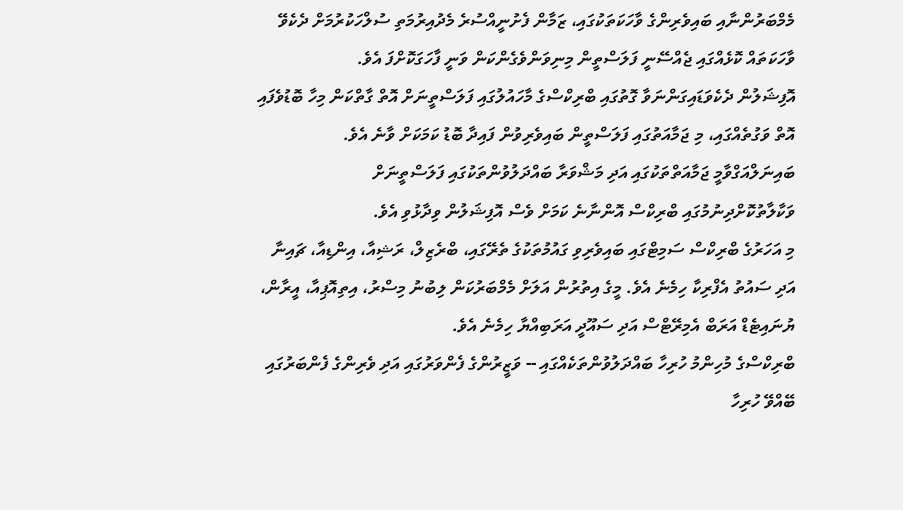މެމްބަރުންނާއި ބައިވެރިންގެ ވާހަކަތަކުގައި، ޒަމާން ފެށުނީއްސުރެ މެދުއިރުމަތި ސުލްހަކުރުމަށް ދެކެވޭ ވާހަކަތައް ކޮޅެއްގައި ޖެއްސޭނީ ފަލަސްތީން މިނިވަންވެގެންކަން ވަނީ ފާހަގަކޮށްފަ އެވެ.
އޮފިޝަލުން ދެކެވަޑައިގަންނަވާ ގޮތުގައި ބްރިކްސްގެ މާހައުލުގައި ފަލަސްތީނަށް އޮތް ގާތްކަން މިހާ ބޮޑުވެފައި އޮތް ވަގުތެއްގައި، މި ޖަމާއަތުގައި ފަލަސްތީން ބައިވެރިވުން ފައިދާ ބޮޑު ކަމަކަށް ވާނެ އެވެ.
ބައިނަލްއަގްވާމީ ޖަމާއަތްތަކުގައި އަދި މަޝްވަރާ ބައްދަލުވުންތަކުގައި ފަލަސްތީނަށް ވަކާލާތުކޮށްދިނުމުގައި ބްރިކްސް އޮންނާނެ ކަމަށް ވެސް އޮފިޝަލުން ވިދާޅުވި އެވެ.
މި އަހަރުގެ ބްރިކްސް ސަމިޓްގައި ބައިވެރިވި ގައުމުތަކުގެ ތެރޭގައި، ބްރެޒިލް، ރަޝިއާ، އިންޑިއާ، ޗައިނާ އަދި ސައުތު އެފްރިކާ ހިމެނެ އެވެ. މީގެ އިތުރުން އަލަށް މެމްބަރުކަން ލިބުނު މިސްރު، އިތިއޮޕިއާ، އީރާން، ޔުނައިޓެޑް އަރަބް އެމިރޭޓްސް އަދި ސައޫދީ އަރަބިއްޔާ ހިމެނެ އެވެ.
ބްރިކްސްގެ މުހިންމު ހުރިހާ ބައްދަލުވުންތަކެއްގައި -- ވަޒީރުންގެ ފެންވަރުގައި އަދި ވެރިންގެ ފެންބަރުގައި ބޭއްވޭ ހުރިހާ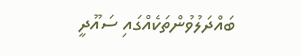ބައްދަލުވުންތަކެއްގައި ސައޫދީ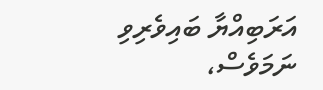އަރަބިއްޔާ ބައިވެރިވި ނަމަވެސް،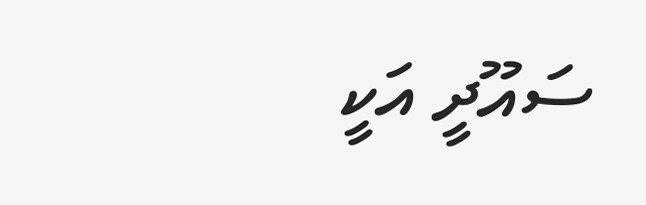ސައޫދީ އަކީ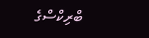ބްރިކްސްގެ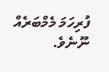ފުރިހަމަ މެމްބަރެއް ނޫނެވެ.